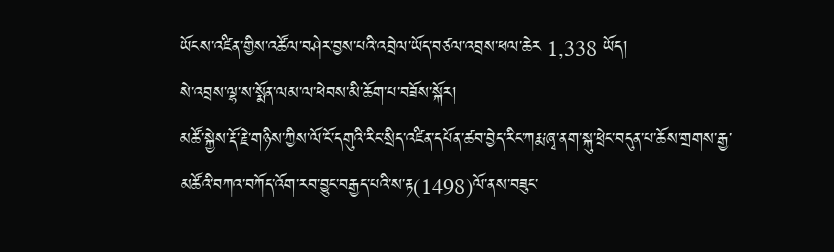ཡོངས་འཛིན་གྱིས་འཚོལ་བཤེར་བྱས་པའི་འབྲེལ་ཡོད་བཙལ་འབྲས་ཕལ་ཆེར 1,338 ཡོད།
སེ་འབྲས་ལྷ་ས་སྨོན་ལམ་ལ་ཕེབས་མི་ཆོག་པ་བཟོས་སྐོར།
མཚོ་སྐྱེས་རྡོ་རྗེ་གཉིས་ཀྱིས་ལོ་ངོ་དགུའི་རིང་སྲིད་འཛིན་དཔོན་ཚབ་བྱེད་རིང་ཀརྨ་ཞྭ་ནག་སྐུ་ཕྲེང་བདུན་པ་ཆོས་གྲགས་རྒྱ་མཚོའི་བཀའ་བཀོད་འོག་རབ་བྱུང་བརྒྱད་པའི་ས་རྟ(1498)ལོ་ནས་བཟུང་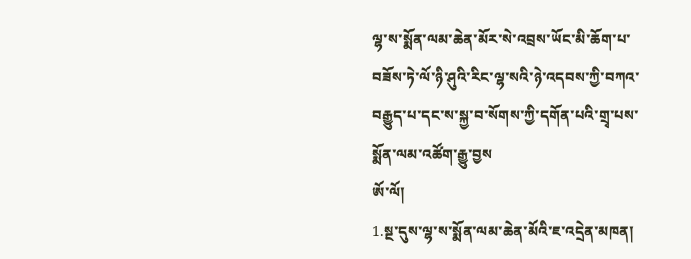ལྷ་ས་སྨོན་ལམ་ཆེན་མོར་སེ་འབྲས་ཡོང་མི་ཆོག་པ་བཟོས་ཏེ་ལོ་ཉི་ཤུའི་རིང་ལྷ་སའི་ཉེ་འདབས་ཀྱི་བཀའ་བརྒྱུད་པ་དང་ས་སྐྱ་བ་སོགས་ཀྱི་དགོན་པའི་གྲྭ་པས་སྨོན་ལམ་འཚོག་རྒྱུ་བྱས
ཨོ་ལོ།
1.སྔ་དུས་ལྷ་ས་སྨོན་ལམ་ཆེན་མོའི་ཇ་འདྲེན་མཁན།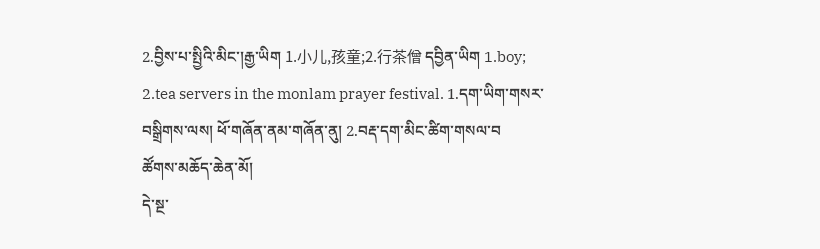2.བྱིས་པ་སྤྱིའི་མིང་།རྒྱ་ཡིག 1.小儿,孩童;2.行茶僧 དབྱིན་ཡིག 1.boy; 2.tea servers in the monlam prayer festival. 1.དག་ཡིག་གསར་བསྒྲིགས་ལས། ཕོ་གཞོན་ནམ་གཞོན་ནུ། 2.བརྡ་དག་མིང་ཚིག་གསལ་བ
ཚོགས་མཆོད་ཆེན་མོ།
དེ་སྔ་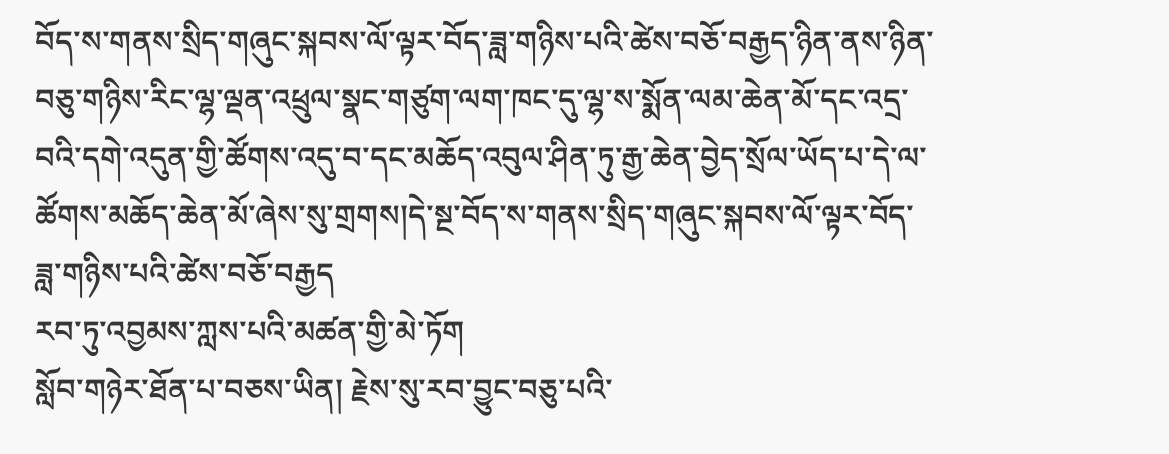བོད་ས་གནས་སྲིད་གཞུང་སྐབས་ལོ་ལྟར་བོད་ཟླ་གཉིས་པའི་ཚེས་བཅོ་བརྒྱད་ཉིན་ནས་ཉིན་བཅུ་གཉིས་རིང་ལྷ་ལྡན་འཕྲུལ་སྣང་གཙུག་ལག་ཁང་དུ་ལྷ་ས་སྨོན་ལམ་ཆེན་མོ་དང་འདྲ་བའི་དགེ་འདུན་གྱི་ཚོགས་འདུ་བ་དང་མཆོད་འབུལ་ཤིན་ཏུ་རྒྱ་ཆེན་བྱེད་སྲོལ་ཡོད་པ་དེ་ལ་ཚོགས་མཆོད་ཆེན་མོ་ཞེས་སུ་གྲགས།དེ་སྔ་བོད་ས་གནས་སྲིད་གཞུང་སྐབས་ལོ་ལྟར་བོད་ཟླ་གཉིས་པའི་ཚེས་བཅོ་བརྒྱད
རབ་ཏུ་འབྱམས་ཀླས་པའི་མཚན་གྱི་མེ་ཏོག
སློབ་གཉེར་ཐོན་པ་བཅས་ཡིན། རྗེས་སུ་རབ་བྱུང་བཅུ་པའི་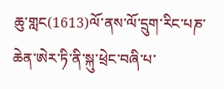ཆུ་གླང(1613)ལོ་ནས་ལོ་དྲུག་རིང་པཎ་ཆེན་ཨེར་ཏི་ནི་སྐུ་ཕྲེང་བཞི་པ་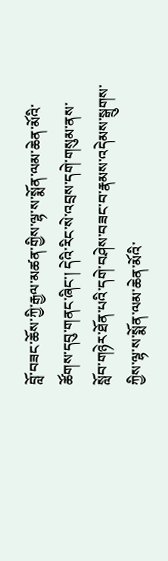བློ་བཟང་ཆོས་ཀྱི་རྒྱལ་མཚན་གྱིས་ལྷ་ས་སྨོན་ལམ་ཆེན་མོའི་ཚོགས་དབུ་གནང་ཞིང་། དེའི་རིང་སེ་འབྲས་དགེ་གསུམ་ནས་སློབ་གཉེར་ཐོན་པའི་དགེ་བཤེས་བཟང་བ་རྣམས་འདེམས་སྒྲུགས་ཀྱིས་ལྷ་ས་སྨོན་ལམ་ཆེན་མོའི་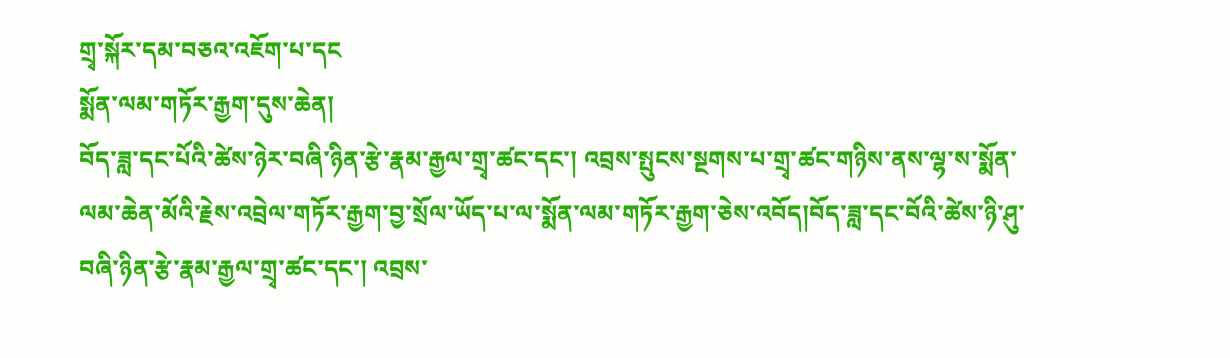གྲྭ་སྐོར་དམ་བཅའ་འཇོག་པ་དང
སྨོན་ལམ་གཏོར་རྒྱག་དུས་ཆེན།
བོད་ཟླ་དང་པོའི་ཚེས་ཉེར་བཞི་ཉིན་རྩེ་རྣམ་རྒྱལ་གྲྭ་ཚང་དང་། འབྲས་སྤུངས་སྔགས་པ་གྲྭ་ཚང་གཉིས་ནས་ལྷ་ས་སྨོན་ལམ་ཆེན་མོའི་རྗེས་འབྲེལ་གཏོར་རྒྱག་བྱ་སྲོལ་ཡོད་པ་ལ་སྨོན་ལམ་གཏོར་རྒྱག་ཅེས་འབོད།བོད་ཟླ་དང་བོའི་ཚེས་ཉི་ཤུ་བཞི་ཉིན་རྩེ་རྣམ་རྒྱལ་གྲྭ་ཚང་དང་། འབྲས་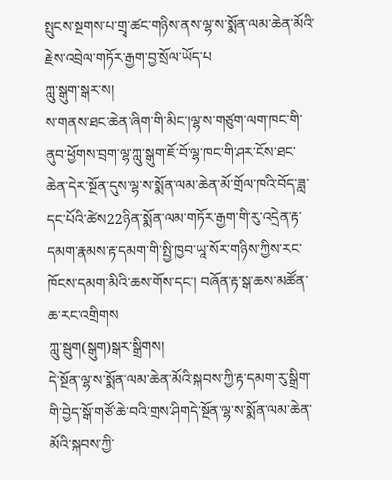སྤུངས་སྔགས་པ་གྲྭ་ཚང་གཉིས་ནས་ལྷ་ས་སྨོན་ལམ་ཆེན་མོའི་རྗེས་འབྲེལ་གཏོར་རྒྱག་བྱ་སྲོལ་ཡོད་པ
ཀླུ་སྒུག་སྒར་ས།
ས་གནས་ཐང་ཆེན་ཞིག་གི་མིང་།ལྷ་ས་གཙུག་ལག་ཁང་གི་ནུབ་ཕྱོགས་བྲག་ལྷ་ཀླུ་སྒུག་ཇོ་བོ་ལྷ་ཁང་གི་ཤར་ངོས་ཐང་ཆེན་དེར་སྔོན་དུས་ལྷ་ས་སྨོན་ལམ་ཆེན་མོ་གྲོལ་ཁའི་བོད་ཟླ་དང་པོའི་ཚེས22ཉིན་སྨོན་ལམ་གཏོར་རྒྱག་གི་རུ་འདྲེན་རྟ་དམག་རྣམས་རྟ་དམག་གི་སྤྱི་ཁྱབ་ཡཱ་སོར་གཉིས་ཀྱིས་རང་ཁོངས་དམག་མིའི་ཆས་གོས་དང་། བཞོན་རྟ་སྒ་ཆས་མཚོན་ཆ་རང་འགྲིགས
ཀླུ་སྦུག(སྒུག)སྒར་སྒྲིགས།
དེ་སྔོན་ལྷ་ས་སྨོན་ལམ་ཆེན་མོའི་སྐབས་ཀྱི་རྟ་དམག་རུ་སྒྲིག་གི་བྱེད་སྒོ་གཙོ་ཆེ་བའི་གྲས་ཤིགདེ་སྔོན་ལྷ་ས་སྨོན་ལམ་ཆེན་མོའི་སྐབས་ཀྱི་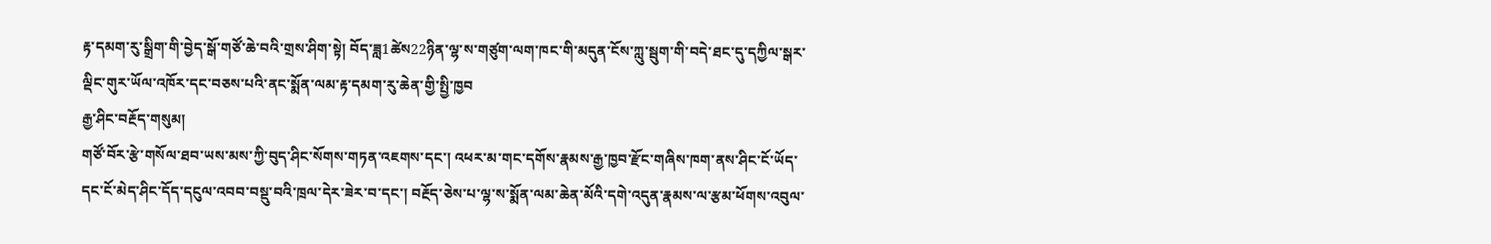རྟ་དམག་རུ་སྒྲིག་གི་བྱེད་སྒོ་གཙོ་ཆེ་བའི་གྲས་ཤིག་སྟེ། བོད་ཟླ1ཚེས22ཉིན་ལྷ་ས་གཙུག་ལག་ཁང་གི་མདུན་ངོས་ཀླུ་སྦུག་གི་བདེ་ཐང་དུ་དཀྱིལ་སྒར་ལྡིང་གུར་ཡོལ་འཁོར་དང་བཅས་པའི་ནང་སྨོན་ལམ་རྟ་དམག་རུ་ཆེན་གྱི་སྤྱི་ཁྱབ
རྒྱ་ཤིང་བརྔོད་གསུམ།
གཙོ་བོར་རྩེ་གསོལ་ཐབ་ཡས་མས་ཀྱི་བུད་ཤིང་སོགས་གཏན་འཇགས་དང་། འཕར་མ་གང་དགོས་རྣམས་རྒྱ་ཁྱབ་རྫོང་གཞིས་ཁག་ནས་ཤིང་ངོ་ཡོད་དང་ངོ་མེད་ཤིང་དོད་དངུལ་འབབ་བསྡུ་བའི་ཁྲལ་དེར་ཟེར་བ་དང་། བརྔོད་ཅེས་པ་ལྷ་ས་སྨོན་ལམ་ཆེན་མོའི་དགེ་འདུན་རྣམས་ལ་རྩམ་ཕོགས་འབུལ་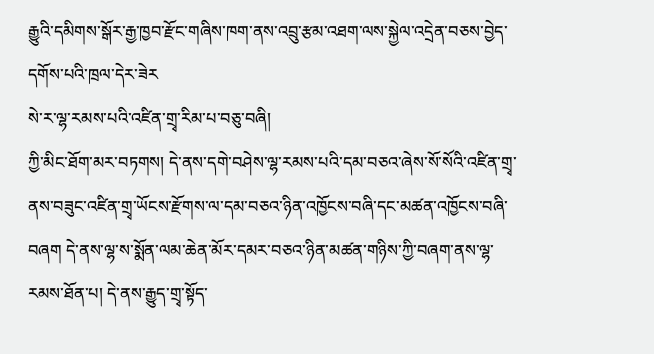རྒྱུའི་དམིགས་སྒོར་རྒྱ་ཁྱབ་རྫོང་གཞིས་ཁག་ནས་འབྲུ་རྩམ་འཐག་ལས་སྐྱེལ་འདྲེན་བཅས་བྱེད་དགོས་པའི་ཁྲལ་དེར་ཟེར
སེ་ར་ལྷ་རམས་པའི་འཛིན་གྲྭ་རིམ་པ་བཅུ་བཞི།
ཀྱི་མིང་ཐོག་མར་བཏགས། དེ་ནས་དགེ་བཤེས་ལྷ་རམས་པའི་དམ་བཅའ་ཞེས་སོ་སོའི་འཛིན་གྲྭ་ནས་བཟུང་འཛིན་གྲྭ་ཡོངས་རྫོགས་ལ་དམ་བཅའ་ཉིན་འཁྱོངས་བཞི་དང་མཚན་འཁྱོངས་བཞི་བཞག དེ་ནས་ལྷ་ས་སྨོན་ལམ་ཆེན་མོར་དམར་བཅའ་ཉིན་མཚན་གཉིས་ཀྱི་བཞག་ནས་ལྷ་རམས་ཐོན་པ། དེ་ནས་རྒྱུད་གྲྭ་སྟོད་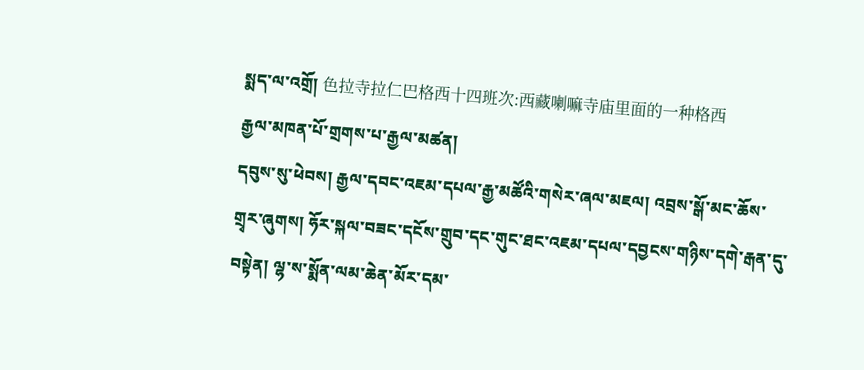སྨད་ལ་འགྲོ། 色拉寺拉仁巴格西十四班次:西藏喇嘛寺庙里面的一种格西
རྒྱལ་མཁན་པོ་གྲགས་པ་རྒྱལ་མཚན།
དབུས་སུ་ཕེབས། རྒྱལ་དབང་འཇམ་དཔལ་རྒྱ་མཚོའི་གསེར་ཞལ་མཇལ། འབྲས་སྒོ་མང་ཆོས་གྲྭར་ཞུགས། ཧོར་སྐལ་བཟང་དངོས་གྲུབ་དང་གུང་ཐང་འཇམ་དཔལ་དབྱངས་གཉིས་དགེ་རྒན་དུ་བསྟེན། ལྷ་ས་སྨོན་ལམ་ཆེན་མོར་དམ་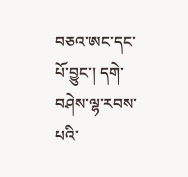བཅའ་ཨང་དང་པོ་བྱུང་། དགེ་བཤེས་ལྷ་རབས་པའི་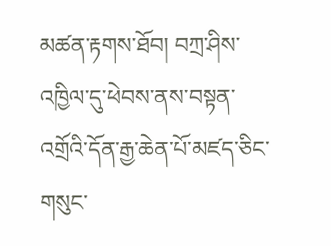མཚན་རྟགས་ཐོབ། བཀྲ་ཤིས་འཁྱིལ་དུ་ཕེབས་ནས་བསྟན་འགྲོའི་དོན་རྒྱ་ཆེན་པོ་མཛད་ཅིང་གསུང་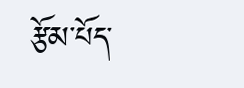རྩོམ་པོད་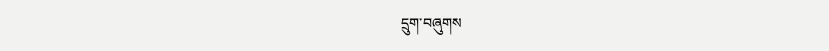དྲུག་བཞུགས